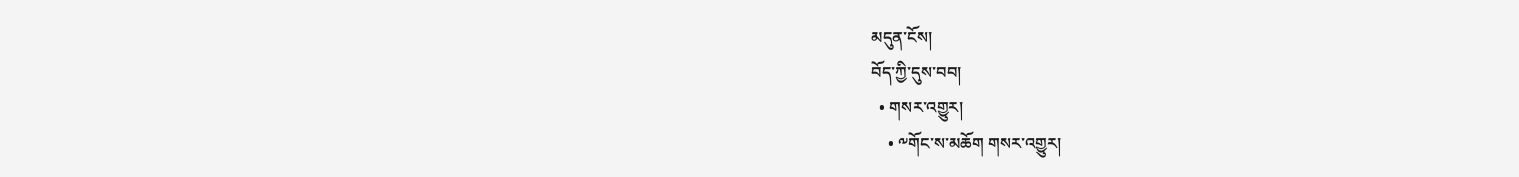མདུན་ངོས།
བོད་ཀྱི་དུས་བབ།
  • གསར་འགྱུར།
    • ༸གོང་ས་མཆོག གསར་འགྱུར།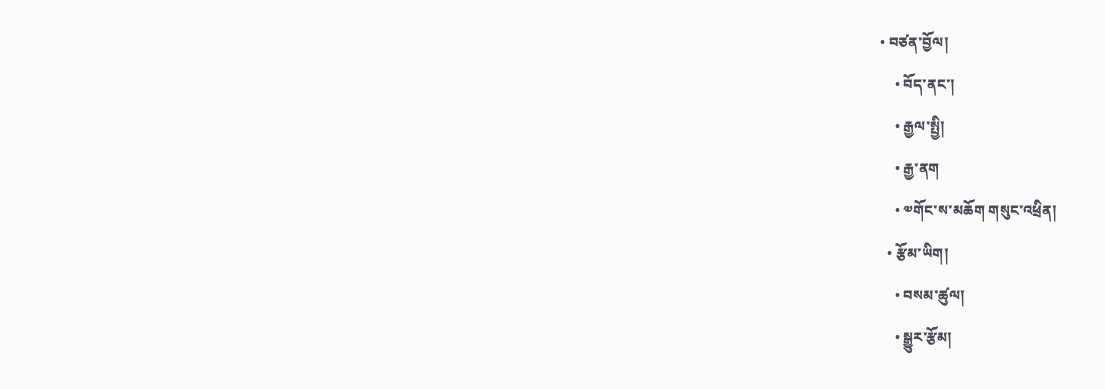• བཙན་བྱོལ།
    • བོད་ནང་།
    • རྒྱལ་སྤྱི།
    • རྒྱ་ནག
    • ༧གོང་ས་མཆོག གསུང་འཕྲིན།
  • རྩོམ་ཡིག།
    • བསམ་ཚུལ།
    • སྒྱུར་རྩོམ།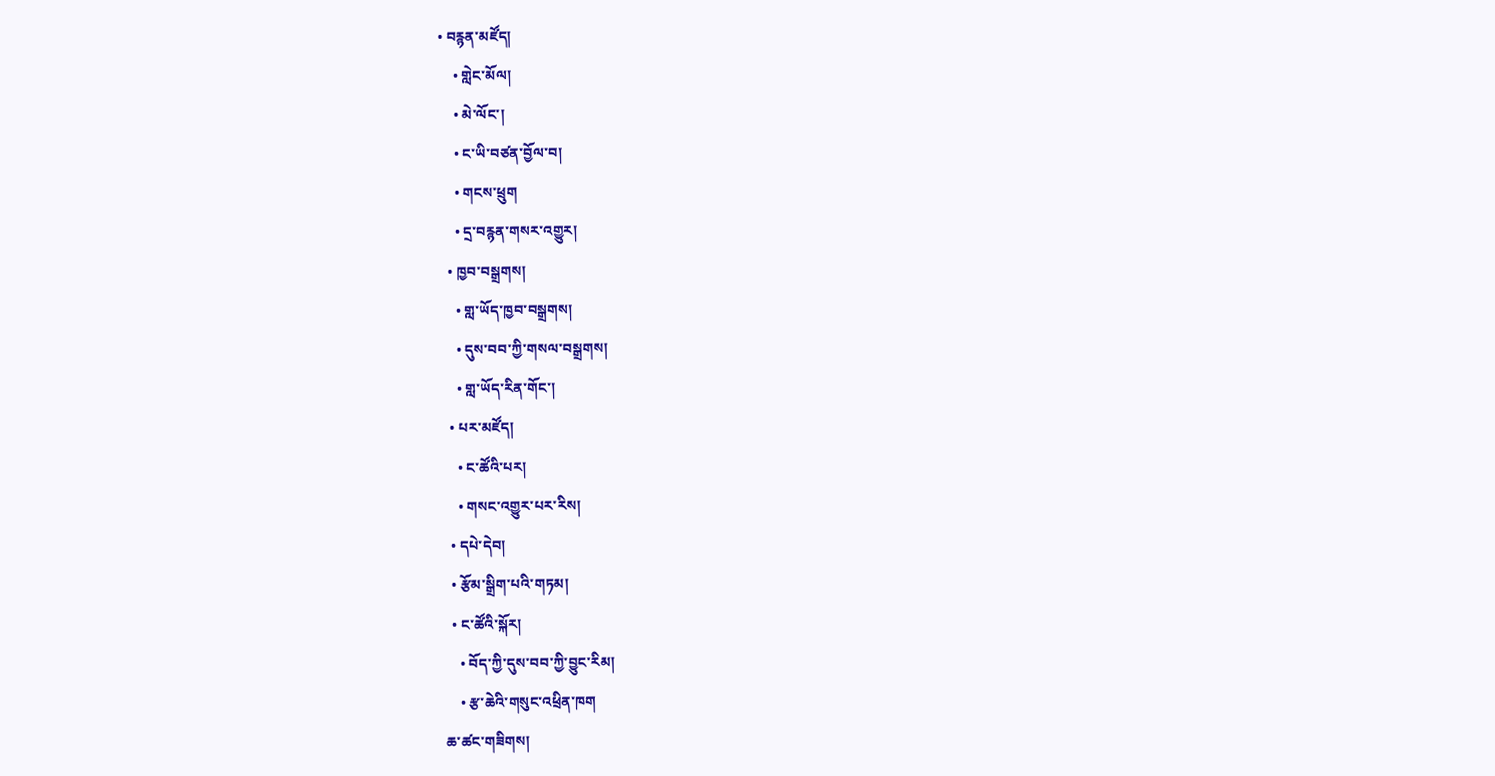• བརྙན་མཛོད།
    • གླེང་མོལ།
    • མེ་ལོང་།
    • ང་ཡི་བཙན་བྱོལ་བ།
    • གངས་ཕྲུག
    • དྲ་བརྙན་གསར་འགྱུར།
  • ཁྱབ་བསྒྲགས།
    • གླ་ཡོད་ཁྱབ་བསྒྲགས།
    • དུས་བབ་ཀྱི་གསལ་བསྒྲགས།
    • གླ་ཡོད་རིན་གོང་།
  • པར་མཛོད།
    • ང་ཚོའི་པར།
    • གསང་འགྱུར་པར་རིས།
  • དཔེ་དེབ།
  • རྩོམ་སྒྲིག་པའི་གཏམ།
  • ང་ཚོའི་སྐོར།
    • བོད་ཀྱི་དུས་བབ་ཀྱི་བྱུང་རིམ།
    • རྩ་ཆེའི་གསུང་འཕྲིན་ཁག
ཆ་ཚང་གཟིགས།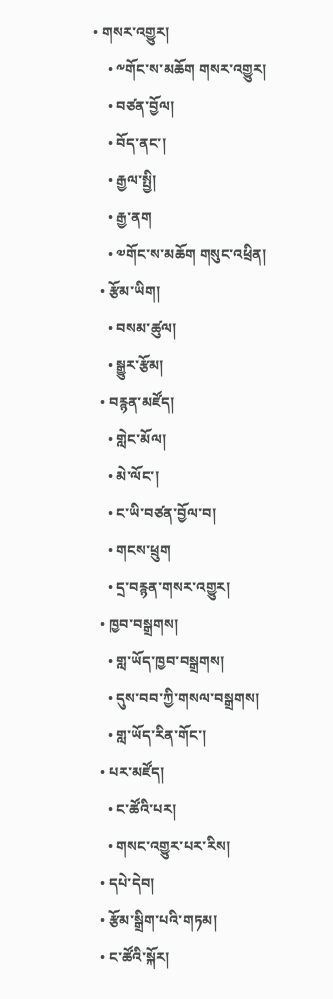• གསར་འགྱུར།
    • ༸གོང་ས་མཆོག གསར་འགྱུར།
    • བཙན་བྱོལ།
    • བོད་ནང་།
    • རྒྱལ་སྤྱི།
    • རྒྱ་ནག
    • ༧གོང་ས་མཆོག གསུང་འཕྲིན།
  • རྩོམ་ཡིག།
    • བསམ་ཚུལ།
    • སྒྱུར་རྩོམ།
  • བརྙན་མཛོད།
    • གླེང་མོལ།
    • མེ་ལོང་།
    • ང་ཡི་བཙན་བྱོལ་བ།
    • གངས་ཕྲུག
    • དྲ་བརྙན་གསར་འགྱུར།
  • ཁྱབ་བསྒྲགས།
    • གླ་ཡོད་ཁྱབ་བསྒྲགས།
    • དུས་བབ་ཀྱི་གསལ་བསྒྲགས།
    • གླ་ཡོད་རིན་གོང་།
  • པར་མཛོད།
    • ང་ཚོའི་པར།
    • གསང་འགྱུར་པར་རིས།
  • དཔེ་དེབ།
  • རྩོམ་སྒྲིག་པའི་གཏམ།
  • ང་ཚོའི་སྐོར།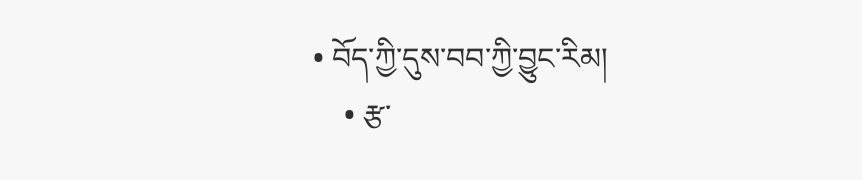• བོད་ཀྱི་དུས་བབ་ཀྱི་བྱུང་རིམ།
    • རྩ་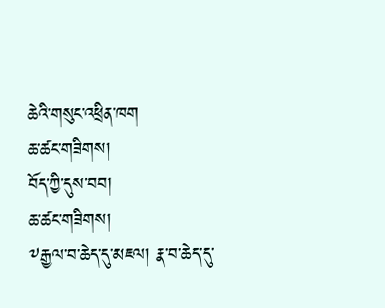ཆེའི་གསུང་འཕྲིན་ཁག
ཆ་ཚང་གཟིགས།
བོད་ཀྱི་དུས་བབ།
ཆ་ཚང་གཟིགས།
༸རྒྱལ་བ་ཆེད་དུ་མཇལ། རྣ་བ་ཆེད་དུ་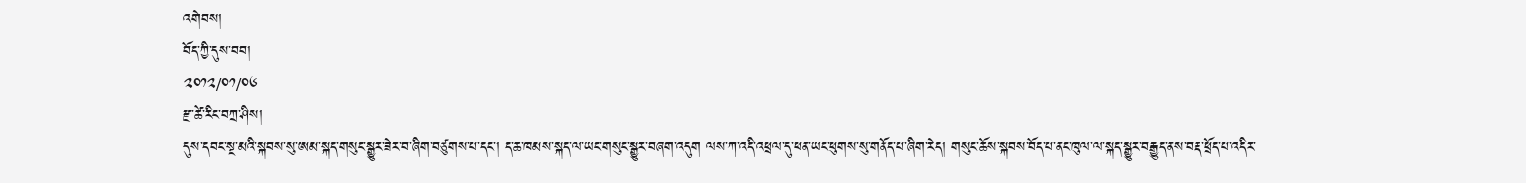འགེབས།
བོད་ཀྱི་དུས་བབ།
༢༠༡༢/༠༡/༠༦
རྫ་ཚེ་རིང་བཀྲ་ཤིས།
དུས་དབང་སྔ་མའི་སྐབས་སུ་ཨམ་སྐད་གསུང་སྒྱུར་ཟེར་བ་ཞིག་བཙུགས་པ་དང་། ད་ཆ་ཁམས་སྐད་ལ་ཡང་གསུང་སྒྱུར་བཞག་འདུག ལས་ཀ་འདི་འཕྲལ་དུ་ཕན་ཡང་ཕུགས་སུ་གནོད་པ་ཞིག་རེད། གསུང་ཆོས་སྐབས་བོད་པ་ནང་ཁུལ་ལ་སྐད་སྒྱུར་བརྒྱུད་ནས་བརྡ་ཕྲོད་པ་འདིར་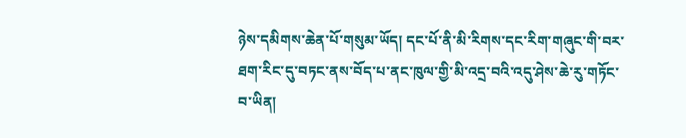ཉེས་དམིགས་ཆེན་པོ་གསུམ་ཡོད། དང་པོ་ནི་མི་རིགས་དང་རིག་གཞུང་གི་བར་ཐག་རིང་དུ་བཏང་ནས་བོད་པ་ནང་ཁུལ་གྱི་མི་འདྲ་བའི་འདུ་ཤེས་ཆེ་རུ་གཏོང་བ་ཡིན།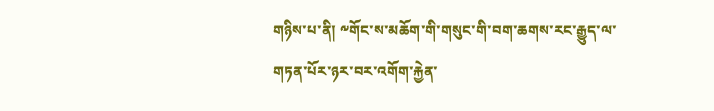གཉིས་པ་ནི། ༸གོང་ས་མཆོག་གི་གསུང་གི་བག་ཆགས་རང་རྒྱུད་ལ་གཏན་པོར་ཉར་བར་འགོག་རྐྱེན་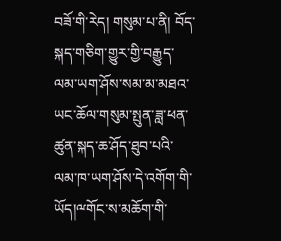བཟོ་གི་རེད། གསུམ་པ་ནི། བོད་སྐད་གཅིག་གྱུར་གྱི་བརྒྱུད་ལམ་ཡག་ཤོས་སམ་མ་མཐའ་ཡང་ཆོལ་གསུམ་སྤུན་ཟླ་ཕན་ཚུན་སྐད་ཆ་ཤོད་ཐུབ་པའི་ལམ་ཁ་ཡག་ཤོས་དེ་འགོག་གི་ཡོད།ྋགོང་ས་མཆོག་གི་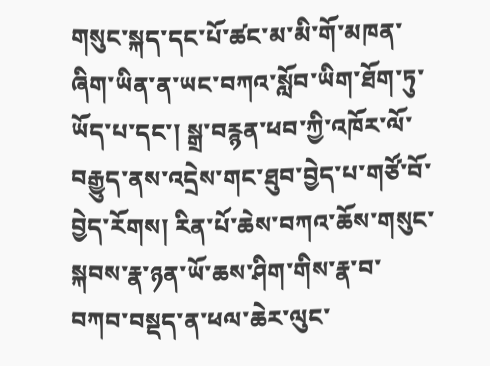གསུང་སྐད་དང་པོ་ཚང་མ་མི་གོ་མཁན་ཞིག་ཡིན་ན་ཡང་བཀའ་སློབ་ཡིག་ཐོག་ཏུ་ཡོད་པ་དང་། སྒྲ་བརྙན་ཕབ་ཀྱི་འཁོར་ལོ་བརྒྱུད་ནས་འདྲེས་གང་ཐུབ་བྱེད་པ་གཙོ་བོ་བྱེད་རོགས། རིན་པོ་ཆེས་བཀའ་ཆོས་གསུང་སྐབས་རྣ་ཉན་ཡོ་ཆས་ཤིག་གིས་རྣ་བ་བཀབ་བསྡད་ན་ཕལ་ཆེར་ལུང་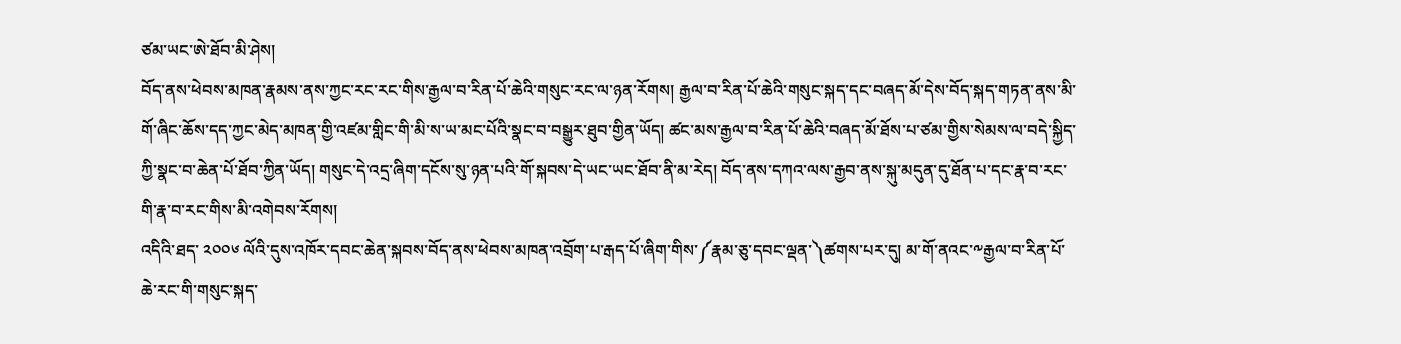ཙམ་ཡང་ཨེ་ཐོབ་མི་ཤེས།
བོད་ནས་ཕེབས་མཁན་རྣམས་ནས་ཀྱང་རང་རང་གིས་རྒྱལ་བ་རིན་པོ་ཆེའི་གསུང་རང་ལ་ཉན་རོགས། རྒྱལ་བ་རིན་པོ་ཆེའི་གསུང་སྐད་དང་བཞད་མོ་དེས་བོད་སྐད་གཏན་ནས་མི་གོ་ཞིང་ཆོས་དད་ཀྱང་མེད་མཁན་གྱི་འཛམ་གླིང་གི་མི་ས་ཡ་མང་པོའི་སྣང་བ་བསྒྱུར་ཐུབ་གྱིན་ཡོད། ཚང་མས་རྒྱལ་བ་རིན་པོ་ཆེའི་བཞད་མོ་ཐོས་པ་ཙམ་གྱིས་སེམས་ལ་བདེ་སྐྱིད་ཀྱི་སྣང་བ་ཆེན་པོ་ཐོབ་ཀྱིན་ཡོད། གསུང་དེ་འདྲ་ཞིག་དངོས་སུ་ཉན་པའི་གོ་སྐབས་དེ་ཡང་ཡང་ཐོབ་ནི་མ་རེད། བོད་ནས་དཀའ་ལས་རྒྱབ་ནས་སྐུ་མདུན་དུ་ཐོན་པ་དང་རྣ་བ་རང་གི་རྣ་བ་རང་གིས་མི་འགེབས་རོགས།
འདིའི་ཐད་ ༢༠༠༦ ལོའི་དུས་འཁོར་དབང་ཆེན་སྐབས་བོད་ནས་ཕེབས་མཁན་འབྲོག་པ་རྒད་པོ་ཞིག་གིས་༼རྣམ་ཅུ་དབང་ལྡན་༽ཚགས་པར་དུ། མ་གོ་ནའང་༸རྒྱལ་བ་རིན་པོ་ཆེ་རང་གི་གསུང་སྐད་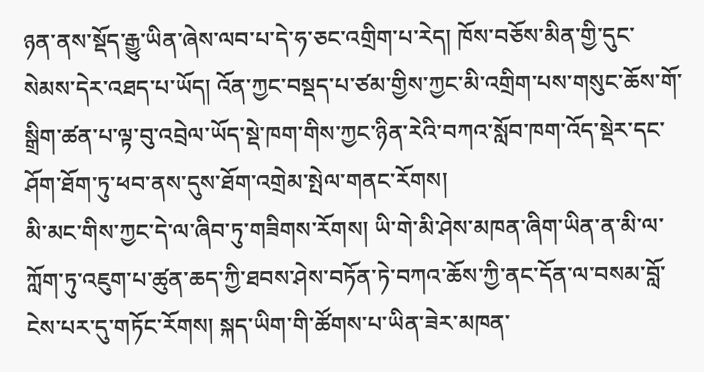ཉན་ནས་སྡོད་རྒྱུ་ཡིན་ཞེས་ལབ་པ་དེ་ཧ་ཅང་འགྲིག་པ་རེད། ཁོས་བཅོས་མིན་གྱི་དུང་སེམས་དེར་འཐད་པ་ཡོད། འོན་ཀྱང་བསྡད་པ་ཙམ་གྱིས་ཀྱང་མི་འགྲིག་པས་གསུང་ཆོས་གོ་སྒྲིག་ཚན་པ་ལྟ་བུ་འབྲེལ་ཡོད་སྡེ་ཁག་གིས་ཀྱང་ཉིན་རེའི་བཀའ་སློབ་ཁག་འོད་སྡེར་དང་ཤོག་ཐོག་ཏུ་ཕབ་ནས་དུས་ཐོག་འགྲེམ་སྤེལ་གནང་རོགས།
མི་མང་གིས་ཀྱང་དེ་ལ་ཞིབ་ཏུ་གཟིགས་རོགས། ཡི་གེ་མི་ཤེས་མཁན་ཞིག་ཡིན་ན་མི་ལ་ཀློག་ཏུ་འཇུག་པ་ཚུན་ཆད་ཀྱི་ཐབས་ཤེས་བཏོན་ཏེ་བཀའ་ཆོས་ཀྱི་ནང་དོན་ལ་བསམ་བློ་ངེས་པར་དུ་གཏོང་རོགས། སྐད་ཡིག་གི་ཚོགས་པ་ཡིན་ཟེར་མཁན་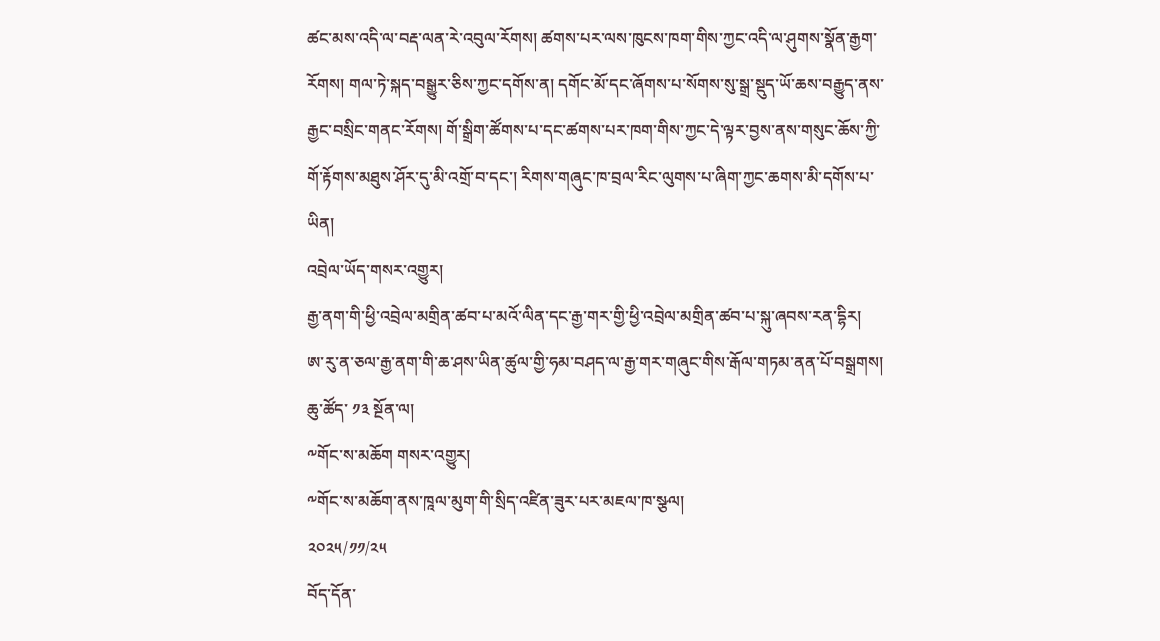ཚང་མས་འདི་ལ་བརྡ་ལན་རེ་འབུལ་རོགས། ཚགས་པར་ལས་ཁུངས་ཁག་གིས་ཀྱང་འདི་ལ་ཤུགས་སྣོན་རྒྱག་རོགས། གལ་ཏེ་སྐད་བསྒྱུར་ཅིས་ཀྱང་དགོས་ན། དགོང་མོ་དང་ཞོགས་པ་སོགས་སུ་སྒྲ་སྡུད་ཡོ་ཆས་བརྒྱུད་ནས་རྒྱང་བསྲིང་གནང་རོགས། གོ་སྒྲིག་ཚོགས་པ་དང་ཚགས་པར་ཁག་གིས་ཀྱང་དེ་ལྟར་བྱས་ནས་གསུང་ཆོས་ཀྱི་གོ་རྟོགས་མཐུས་ཤོར་དུ་མི་འགྲོ་བ་དང་། རིགས་གཞུང་ཁ་བྲལ་རིང་ལུགས་པ་ཞིག་ཀྱང་ཆགས་མི་དགོས་པ་ཡིན།
འབྲེལ་ཡོད་གསར་འགྱུར།
རྒྱ་ནག་གི་ཕྱི་འབྲེལ་མགྲིན་ཚབ་པ་མའོ་ལིན་དང་རྒྱ་གར་གྱི་ཕྱི་འབྲེལ་མགྲིན་ཚབ་པ་སྐུ་ཞབས་རན་དྷིར།
ཨ་རུ་ན་ཅལ་རྒྱ་ནག་གི་ཆ་ཤས་ཡིན་ཚུལ་གྱི་ཧམ་བཤད་ལ་རྒྱ་གར་གཞུང་གིས་རྒོལ་གཏམ་ནན་པོ་བསྒྲགས།
ཆུ་ཚོད་ ༡༣ སྔོན་ལ།
༸གོང་ས་མཆོག གསར་འགྱུར།
༸གོང་ས་མཆོག་ནས་ཁཱལ་མུག་གི་སྲིད་འཛིན་ཟུར་པར་མཇལ་ཁ་སྩལ།
༢༠༢༥/༡༡/༢༥
བོད་དོན་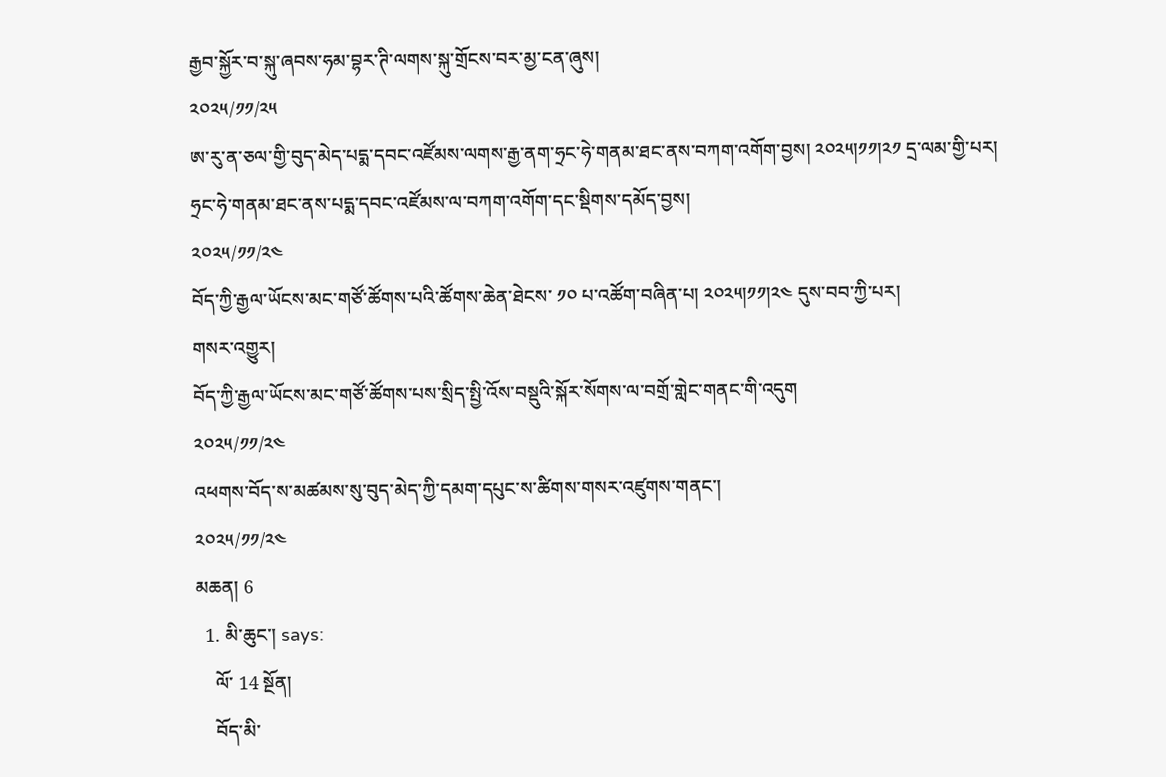རྒྱབ་སྐྱོར་བ་སྐུ་ཞབས་ཧམ་བྷར་ཊི་ལགས་སྐུ་གྲོངས་བར་མྱ་ངན་ཞུས།
༢༠༢༥/༡༡/༢༥
ཨ་རུ་ན་ཅལ་གྱི་བུད་མེད་པདྨ་དབང་འཛོམས་ལགས་རྒྱ་ནག་ཧྲང་ཧེ་གནམ་ཐང་ནས་བཀག་འགོག་བྱས། ༢༠༢༥།༡༡།༢༡ དྲ་ལམ་གྱི་པར།
ཧྲང་ཧེ་གནམ་ཐང་ནས་པདྨ་དབང་འཛོམས་ལ་བཀག་འགོག་དང་སྡིགས་དམོད་བྱས།
༢༠༢༥/༡༡/༢༤
བོད་ཀྱི་རྒྱལ་ཡོངས་མང་གཙོ་ཚོགས་པའི་ཚོགས་ཆེན་ཐེངས་ ༡༠ པ་འཚོག་བཞིན་པ། ༢༠༢༥།༡༡།༢༤ དུས་བབ་ཀྱི་པར།
གསར་འགྱུར།
བོད་ཀྱི་རྒྱལ་ཡོངས་མང་གཙོ་ཚོགས་པས་སྲིད་སྤྱི་འོས་བསྡུའི་སྐོར་སོགས་ལ་བགྲོ་གླེང་གནང་གི་འདུག
༢༠༢༥/༡༡/༢༤
འཕགས་བོད་ས་མཚམས་སུ་བུད་མེད་ཀྱི་དམག་དཔུང་ས་ཚིགས་གསར་འཛུགས་གནང་།
༢༠༢༥/༡༡/༢༤
མཆན། 6
  1. མི་ཆུང་། says:
    ལོ་ 14 སྔོན།
    བོད་མི་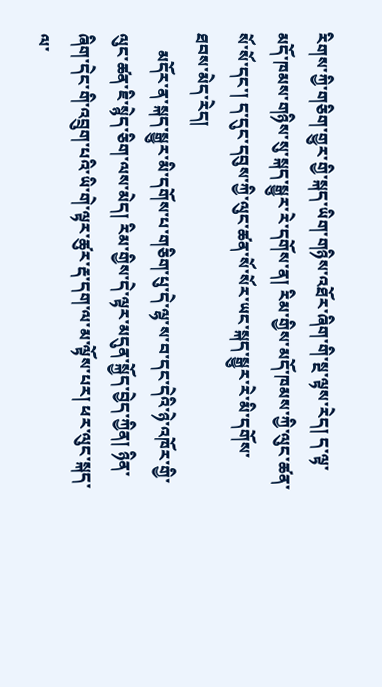རིགས་ཀྱི་གཅིག་གྱུར་གྱི་སྐད་ཡིག་གཉིས་འཐོར་ཞིག་གི་སྔ་ལྟས་རེད། ད་ལྟ་མདོ་ཁམས་གཉིས་སུ་སྐད་སྒྱུར་རེ་དགོས་ན། རིམ་གྱིས་མདོ་ཁམས་ཀྱི་ལུང་ཚན་སོ་སོ་དང་། ད་དུང་དབུས་ཀྱི་ལུང་ཚན་སོ་སོར་ཡང་སྐད་སྒྱུར་རེ་མི་དགོས་ཐབས་མེད་རེད།
    མདོར་ན་སྐད་སྒྱུར་མི་དགོས་པ་གཅིག་པུ་དེ་ལྷ་ས་བ་དང་དེའི་ཉེ་འཁོར་གྱི་ལུང་ཚན་ཇི་སྙེད་ཅིག་ལས་མེད། རིམ་གྱིས་དེ་ལྟར་མདུན་སྐྱོད་བྱེད་ཀྱིན། ཉིན་ཞིག་དེང་གི་འབྲུག་པའི་ཡི་གེ་ལྟར་ཚུར་རྡ་དག་ལ་མ་ལྟོས་པར། ཕར་ལུང་སྐད་ལ་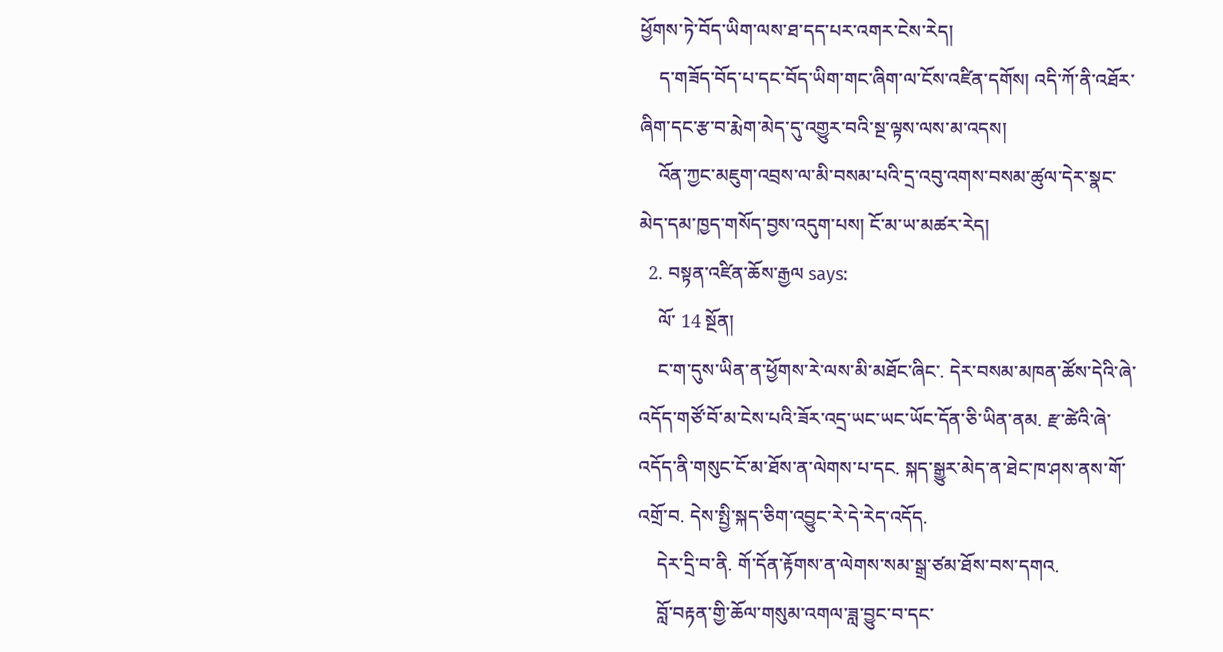ཕྱོགས་ཏེ་བོད་ཡིག་ལས་ཐ་དད་པར་འགར་ངེས་རེད།
    ད་གཟོད་བོད་པ་དང་བོད་ཡིག་གང་ཞིག་ལ་ངོས་འཛིན་དགོས། འདི་ཀོ་ནི་འཐོར་ཞིག་དང་རྩ་བ་རྨེག་མེད་དུ་འགྱུར་བའི་སྔ་ལྟས་ལས་མ་འདས།
    འོན་ཀྱང་མཇུག་འབྲས་ལ་མི་བསམ་པའི་དྲ་འབུ་འགས་བསམ་ཚུལ་དེར་སྣང་མེད་དམ་ཁྱད་གསོད་བྱས་འདུག་པས། ངོ་མ་ཡ་མཚར་རེད།
  2. བསྟན་འཛིན་ཆོས་རྒྱལ says:
    ལོ་ 14 སྔོན།
    ང་ག་དུས་ཡིན་ན་ཕྱོགས་རེ་ལས་མི་མཐོང་ཞིང་. དེར་བསམ་མཁན་ཚོས་དེའི་ཞེ་འདོད་གཙོ་བོ་མ་ངེས་པའི་ཟོར་འདྲ་ཡང་ཡང་ཡོང་དོན་ཅི་ཡིན་ནམ. རྫ་ཚེའི་ཞེ་འདོད་ནི་གསུང་ངོ་མ་ཐོས་ན་ལེགས་པ་དང. སྐད་སྒྱུར་མེད་ན་ཐེང་ཁ་ཤས་ནས་གོ་འགྲོ་བ. དེས་སྤྱི་སྐད་ཅིག་འབྱུང་རེ་དེ་རེད་འདོད.
    དེར་དྲི་བ་ནི. གོ་དོན་རྟོགས་ན་ལེགས་སམ་སྒྲ་ཙམ་ཐོས་བས་དགའ.
    བློ་བརྟན་གྱི་ཆོལ་གསུམ་འགལ་ཟླ་བྱུང་བ་དང་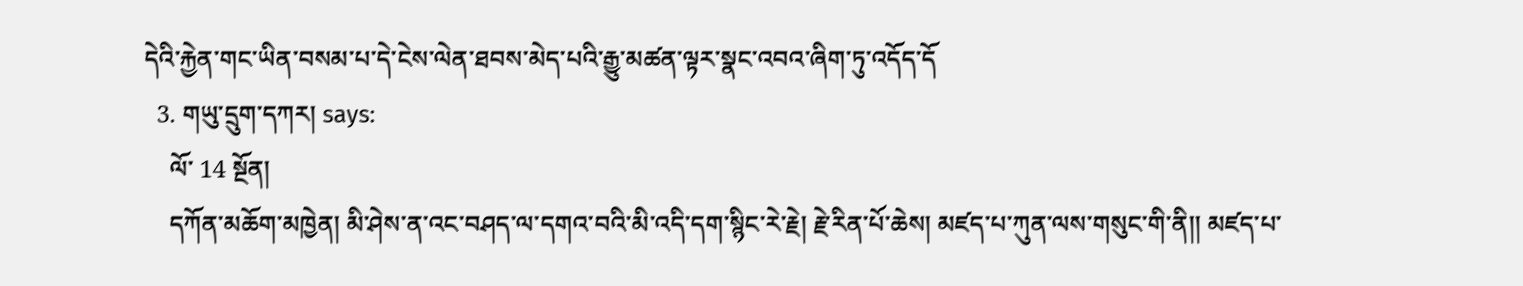དེའི་རྐྱེན་གང་ཡིན་བསམ་པ་དེ་ངེས་ལེན་ཐབས་མེད་པའི་རྒྱུ་མཚན་ལྟར་སྣང་འབའ་ཞིག་ཏུ་འདོད་དོ
  3. གཡུ་དྲུག་དཀར། says:
    ལོ་ 14 སྔོན།
    དཀོན་མཆོག་མཁྱེན། མི་ཤེས་ན་འང་བཤད་ལ་དགའ་བའི་མི་འདི་དག་སྙིང་རེ་རྗེ། རྗེ་རིན་པོ་ཆེས། མཛད་པ་ཀུན་ལས་གསུང་གི་ནི།། མཛད་པ་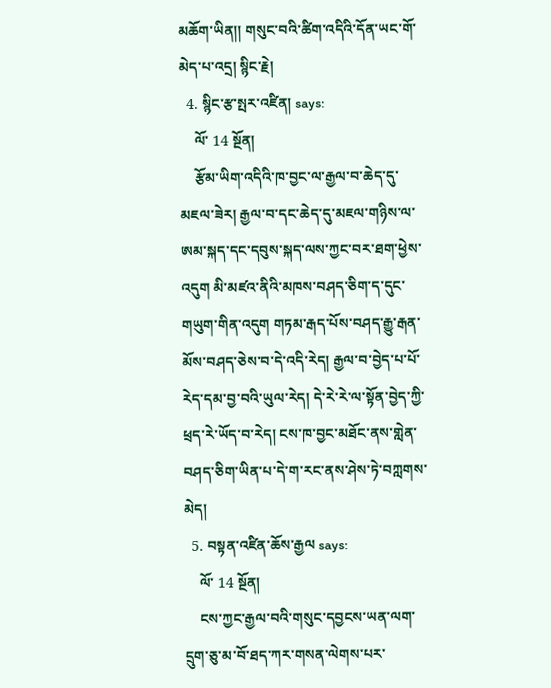མཆོག་ཡིན།། གསུང་བའི་ཚིག་འདིའི་དོན་ཡང་གོ་མེད་པ་འདྲ། སྙིང་རྗེ།
  4. སྙིང་རྩ་སྤར་འཛིན། says:
    ལོ་ 14 སྔོན།
    རྩོམ་ཡིག་འདིའི་ཁ་བྱང་ལ་རྒྱལ་བ་ཆེད་དུ་མཇལ་ཟེར། རྒྱལ་བ་དང་ཆེད་དུ་མཇལ་གཉིས་ལ་ཨམ་སྐད་དང་དབུས་སྐད་ལས་ཀྱང་བར་ཐག་ཕྱེས་འདུག མི་མཛའ་ནིའི་མཁས་བཤད་ཅིག་ད་དུང་གཡུག་གིན་འདུག གཏམ་རྒད་པོས་བཤད་རྒྱུ་རྒན་མོས་བཤད་ཅེས་བ་དེ་འདི་རེད། རྒྱལ་བ་བྱེད་པ་པོ་རེད་དམ་བྱ་བའི་ཡུལ་རེད། དེ་རེ་རེ་ལ་སྟོན་བྱེད་ཀྱི་ཕྲད་རེ་ཡོད་བ་རེད། ངས་ཁ་བྱང་མཐོང་ནས་གླེན་བཤད་ཅིག་ཡིན་པ་དེ་ག་རང་ནས་ཤེས་ཏེ་བཀླགས་མེད།
  5. བསྟན་འཛིན་ཆོས་རྒྱལ says:
    ལོ་ 14 སྔོན།
    ངས་ཀྱང་རྒྱལ་བའི་གསུང་དབྱངས་ཡན་ལག་དྲུག་ཅུ་མ་བོ་ཐད་ཀར་གསན་ལེགས་པར་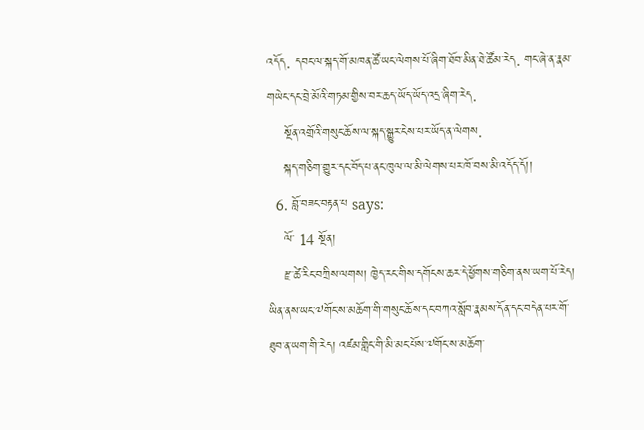འདོད. དབང་ལ་སྐད་གོ་མཁན་ཚོ་ཡང་ལེགས་པོ་ཞིག་ཐོབ་མིན་ཐེ་ཚོམ་རེད. གང་ཞེ་ན་རྣམ་གཡེང་དང་བྲེ་མོའི་གཏམ་གྱིས་བར་ཆད་ཡོད་ཡོད་འདྲ་ཞིག་རེད.
    སྔོན་འགྲོའི་གསུང་ཆོས་ལ་སྐད་སྒྱུར་ངེས་པར་ཡོད་ན་ལེགས.
    སྐད་གཅིག་གྱུར་དང་བོད་པ་ནང་ཁུལ་ལ་མི་ལེགས་པར་ཁོ་བས་མི་འདོད་དོ།།
  6. བློ་བཟང་བརྟན་པ says:
    ལོ་ 14 སྔོན།
    རྫ་ཚེ་རིང་བཀྲིས་ལགས། ཁྱེད་རང་གིས་དགོངས་ཆར་དེ་ཕྱོགས་གཅིག་ནས་ཡག་པོ་རེད། ཡིན་ནས་ཡང་༧གོང་ས་མཆོག་གི་གསུང་ཆོས་དང་བཀའ་སློབ་རྣམས་དོན་དང་བདེན་པར་གོ་ཐུབ་ན་ཡག་གི་རེད། འཛམ་གླིང་གི་མི་མང་པོས་༧གོང་ས་མཆོག་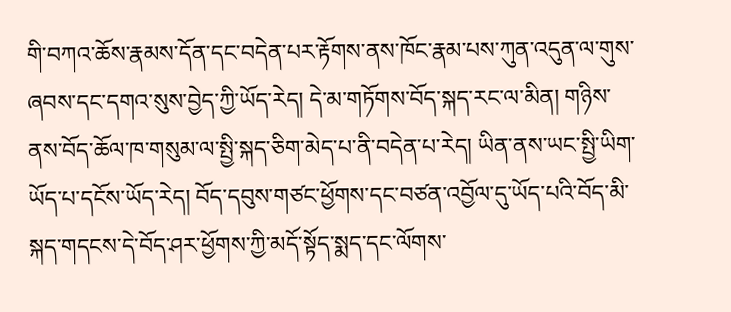གི་བཀའ་ཆོས་རྣམས་དོན་དང་བདེན་པར་རྟོགས་ནས་ཁོང་རྣམ་པས་ཀུན་འདུན་ལ་གུས་ཞབས་དང་དགའ་སུས་བྱེད་ཀྱི་ཡོད་རེད། དེ་མ་གཏོགས་བོད་སྐད་རང་ལ་མིན། གཉིས་ནས་བོད་ཆོལ་ཁ་གསུམ་ལ་སྤྱི་སྐད་ཅིག་མེད་པ་ནི་བདེན་པ་རེད། ཡིན་ནས་ཡང་སྤྱི་ཡིག་ཡོད་པ་དངོས་ཡོད་རེད། བོད་དབུས་གཙང་ཕྱོགས་དང་བཙན་འབྱོལ་དུ་ཡོད་པའི་བོད་མི་སྐད་གདངས་དེ་བོད་ཤར་ཕྱོགས་ཀྱི་མདོ་སྟོད་སྨད་དང་ལོགས་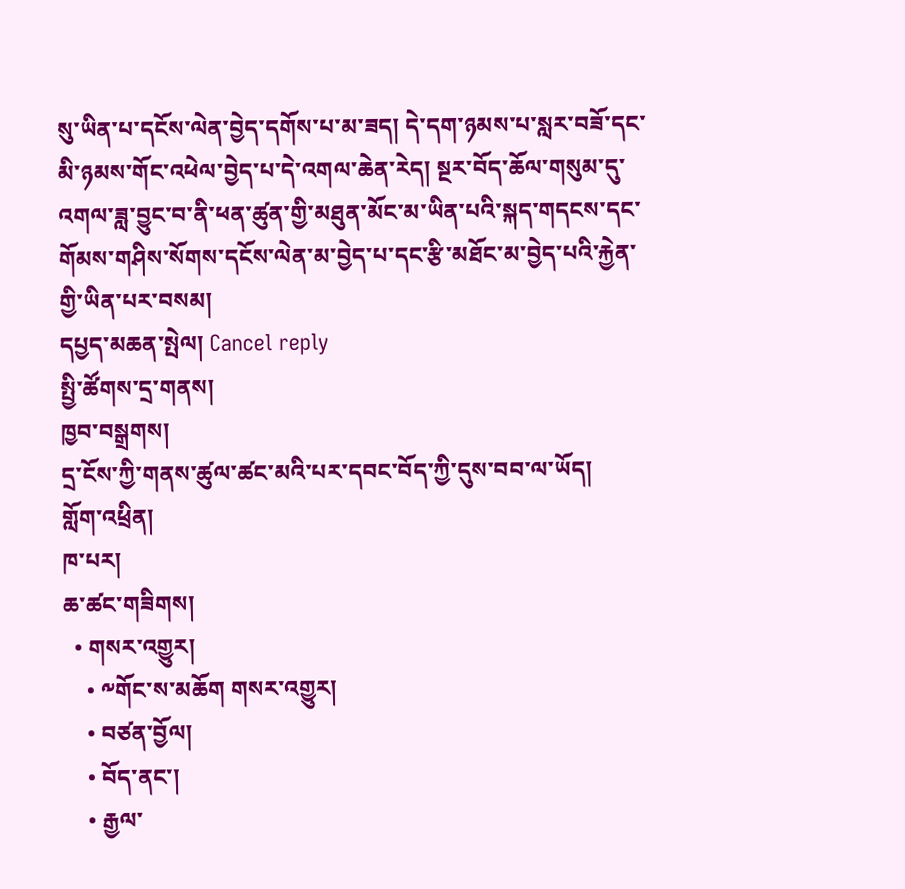སུ་ཡིན་པ་དངོས་ལེན་བྱེད་དགོས་པ་མ་ཟད། དེ་དག་ཉམས་པ་སླར་བཟོ་དང་མི་ཉམས་གོང་འཕེལ་བྱེད་པ་དེ་འགལ་ཆེན་རེད། སྔར་བོད་ཆོལ་གསུམ་དུ་འགལ་ཟླ་བྱུང་བ་ནི་ཕན་ཚུན་གྱི་མཐུན་མོང་མ་ཡིན་པའི་སྐད་གདངས་དང་གོམས་གཤིས་སོགས་དངོས་ལེན་མ་བྱེད་པ་དང་རྩི་མཐོང་མ་བྱེད་པའི་རྐྱེན་གྱི་ཡིན་པར་བསམ།
དཔྱད་མཆན་སྤེལ། Cancel reply
སྤྱི་ཚོགས་དྲ་གནས།
ཁྱབ་བསྒྲགས།
དྲ་ངོས་ཀྱི་གནས་ཚུལ་ཚང་མའི་པར་དབང་བོད་ཀྱི་དུས་བབ་ལ་ཡོད།
གློག་འཕྲིན།
ཁ་པར།
ཆ་ཚང་གཟིགས།
  • གསར་འགྱུར།
    • ༸གོང་ས་མཆོག གསར་འགྱུར།
    • བཙན་བྱོལ།
    • བོད་ནང་།
    • རྒྱལ་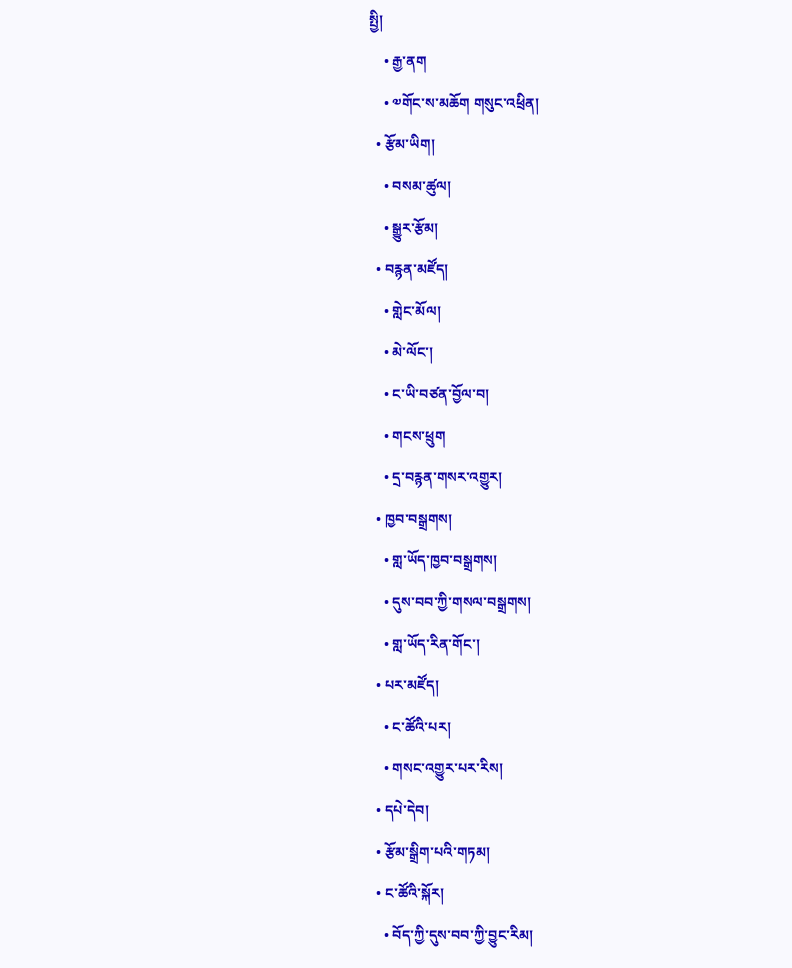སྤྱི།
    • རྒྱ་ནག
    • ༧གོང་ས་མཆོག གསུང་འཕྲིན།
  • རྩོམ་ཡིག།
    • བསམ་ཚུལ།
    • སྒྱུར་རྩོམ།
  • བརྙན་མཛོད།
    • གླེང་མོལ།
    • མེ་ལོང་།
    • ང་ཡི་བཙན་བྱོལ་བ།
    • གངས་ཕྲུག
    • དྲ་བརྙན་གསར་འགྱུར།
  • ཁྱབ་བསྒྲགས།
    • གླ་ཡོད་ཁྱབ་བསྒྲགས།
    • དུས་བབ་ཀྱི་གསལ་བསྒྲགས།
    • གླ་ཡོད་རིན་གོང་།
  • པར་མཛོད།
    • ང་ཚོའི་པར།
    • གསང་འགྱུར་པར་རིས།
  • དཔེ་དེབ།
  • རྩོམ་སྒྲིག་པའི་གཏམ།
  • ང་ཚོའི་སྐོར།
    • བོད་ཀྱི་དུས་བབ་ཀྱི་བྱུང་རིམ།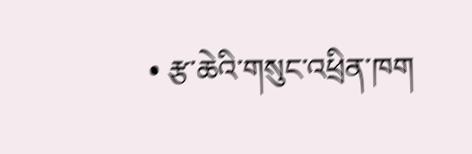• རྩ་ཆེའི་གསུང་འཕྲིན་ཁག